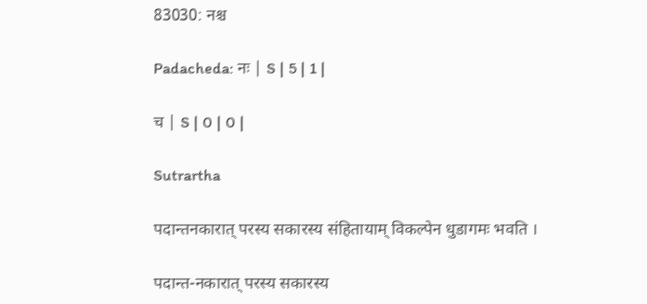83030: नश्च

Padacheda: नः | S | 5 | 1 |

च | S | 0 | 0 |

Sutrartha

पदान्तनकारात् परस्य सकारस्य संहितायाम् विकल्पेन धुडागमः भवति ।

पदान्त-नकारात् परस्य सकारस्य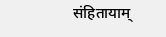संहितायाम्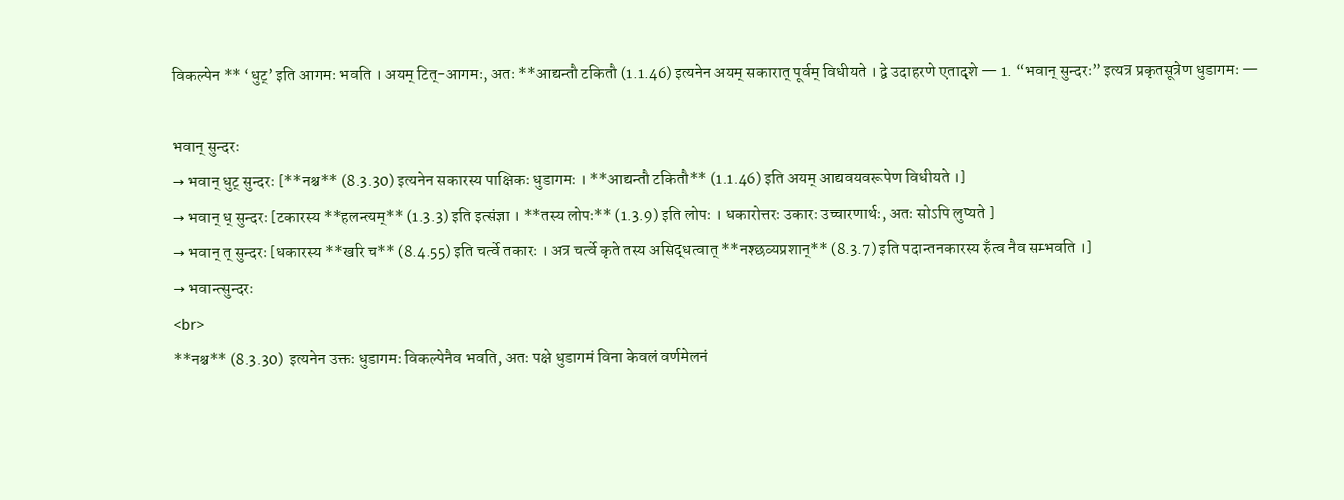विकल्पेन ** ‘धुट्’ इति आगमः भवति । अयम् टित्-आगमः, अतः **आद्यन्तौ टकितौ (1.1.46) इत्यनेन अयम् सकारात् पूर्वम् विधीयते । द्वे उदाहरणे एतादृशे — 1. “भवान् सुन्दरः” इत्यत्र प्रकृतसूत्रेण धुडागमः —

भवान् सुन्दरः
→ भवान् धुट् सुन्दरः [**नश्च** (8.3.30) इत्यनेन सकारस्य पाक्षिकः धुडागमः । **आद्यन्तौ टकितौ** (1.1.46) इति अयम् आद्यवयवरूपेण विधीयते ।]
→ भवान् ध् सुन्दरः [टकारस्य **हलन्त्यम्** (1.3.3) इति इत्संज्ञा । **तस्य लोपः** (1.3.9) इति लोपः । धकारोत्तरः उकारः उच्चारणार्थः, अतः सोऽपि लुप्यते ]
→ भवान् त् सुन्दरः [धकारस्य **खरि च** (8.4.55) इति चर्त्वे तकारः । अत्र चर्त्वे कृते तस्य असिद्धत्वात् **नश्छव्यप्रशान्** (8.3.7) इति पदान्तनकारस्य रुँत्व नैव सम्भवति ।]
→ भवान्त्सुन्दरः
<br>
**नश्च** (8.3.30)  इत्यनेन उक्तः धुडागमः विकल्पेनैव भवति, अतः पक्षे धुडागमं विना केवलं वर्णमेलनं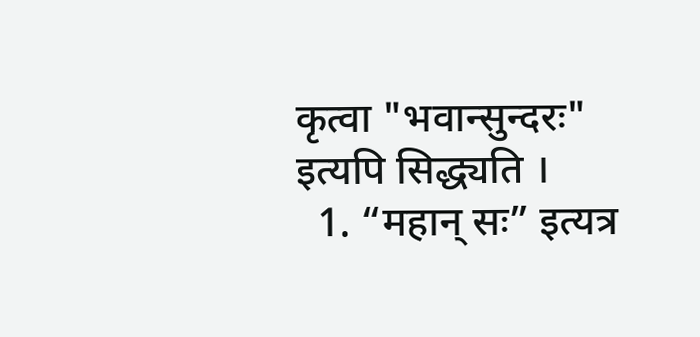कृत्वा "भवान्सुन्दरः" इत्यपि सिद्ध्यति ।
  1. “महान् सः” इत्यत्र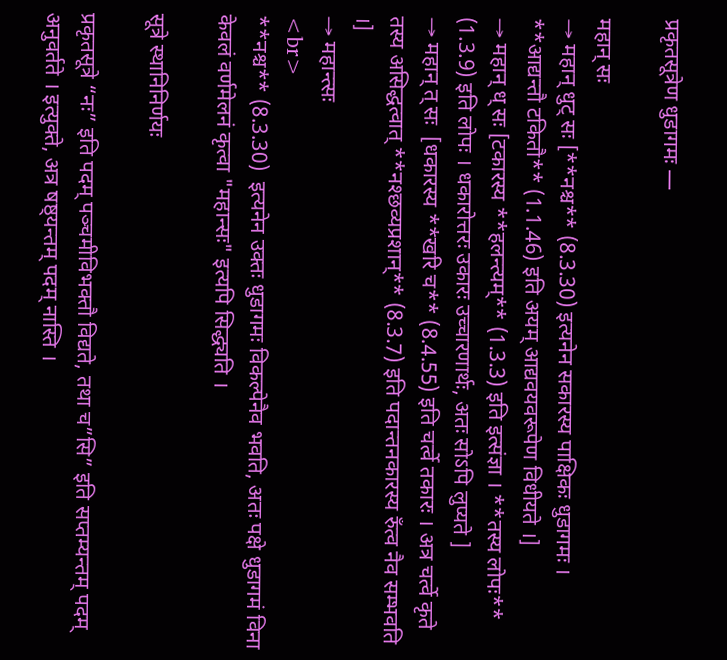प्रकृतसूत्रेण धुडागमः —

महान् सः
→ महान् धुट् सः [**नश्च** (8.3.30) इत्यनेन सकारस्य पाक्षिकः धुडागमः । **आद्यन्तौ टकितौ** (1.1.46) इति अयम् आद्यवयवरूपेण विधीयते ।]
→ महान् ध् सः [टकारस्य **हलन्त्यम्** (1.3.3) इति इत्संज्ञा । **तस्य लोपः** (1.3.9) इति लोपः । धकारोत्तरः उकारः उच्चारणार्थः, अतः सोऽपि लुप्यते ]
→ महान् त् सः  [धकारस्य **खरि च** (8.4.55) इति चर्त्वे तकारः । अत्र चर्त्वे कृते तस्य असिद्धत्वात् **नश्छव्यप्रशान्** (8.3.7) इति पदान्तनकारस्य रुँत्व नैव सम्भवति ।]
→ महान्त्सः
<br>
**नश्च** (8.3.30)  इत्यनेन उक्तः धुडागमः विकल्पेनैव भवति, अतः पक्षे धुडागमं विना केवलं वर्णमेलनं कृत्वा "महान्सः" इत्यपि सिद्ध्यति ।

सूत्रे स्थानिनिर्णयः

प्रकृतसूत्रे “नः” इति पदम् पञ्चमीविभक्तौ विद्यते, तथा च”सि” इति सप्तम्यन्तम् पदम् अनुवर्तते । इत्युक्ते, अत्र षष्ठ्यन्तम् पदम् नास्ति ।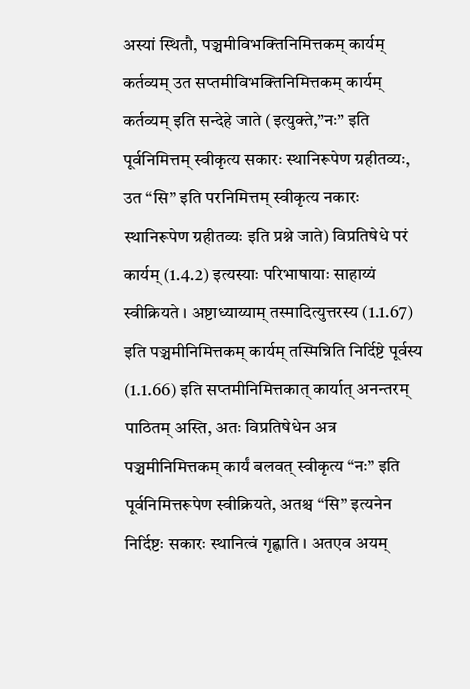अस्यां स्थितौ, पञ्चमीविभक्तिनिमित्तकम् कार्यम् कर्तव्यम् उत सप्तमीविभक्तिनिमित्तकम् कार्यम् कर्तव्यम् इति सन्देहे जाते (इत्युक्ते,”नः” इति पूर्वनिमित्तम् स्वीकृत्य सकारः स्थानिरूपेण ग्रहीतव्यः, उत “सि” इति परनिमित्तम् स्वीकृत्य नकारः स्थानिरूपेण ग्रहीतव्यः इति प्रश्ने जाते) विप्रतिषेधे परं कार्यम् (1.4.2) इत्यस्याः परिभाषायाः साहाय्यं स्वीक्रियते । अष्टाध्याय्याम् तस्मादित्युत्तरस्य (1.1.67) इति पञ्चमीनिमित्तकम् कार्यम् तस्मिन्निति निर्दिष्टे पूर्वस्य (1.1.66) इति सप्तमीनिमित्तकात् कार्यात् अनन्तरम् पाठितम् अस्ति, अतः विप्रतिषेधेन अत्र पञ्चमीनिमित्तकम् कार्यं बलवत् स्वीकृत्य “नः” इति पूर्वनिमित्तरूपेण स्वीक्रियते, अतश्च “सि” इत्यनेन निर्दिष्टः सकारः स्थानित्वं गृह्णाति । अतएव अयम्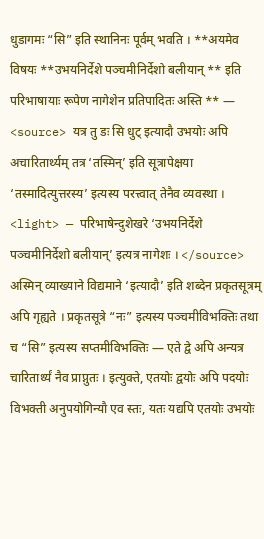धुडागमः “सि” इति स्थानिनः पूर्वम् भवति । **अयमेव विषयः **उभयनिर्देशे पञ्चमीनिर्देशो बलीयान् ** इति परिभाषायाः रूपेण नागेशेन प्रतिपादितः अस्ति ** — <source> यत्र तु डः सि धुट् इत्यादौ उभयोः अपि अचारितार्थ्यम् तत्र ‘तस्मिन्’ इति सूत्रापेक्षया ‘तस्मादित्युत्तरस्य’ इत्यस्य परत्त्वात् तेनैव व्यवस्था । <light> — परिभाषेन्दुशेखरे ‘उभयनिर्देशे पञ्चमीनिर्देशो बलीयान्’ इत्यत्र नागेशः । </source> अस्मिन् व्याख्याने विद्यमाने ‘इत्यादौ’ इति शब्देन प्रकृतसूत्रम् अपि गृह्यते । प्रकृतसूत्रे “नः” इत्यस्य पञ्चमीविभक्तिः तथा च “सि” इत्यस्य सप्तमीविभक्तिः — एते द्वे अपि अन्यत्र चारितार्थ्यं नैव प्राप्नुतः । इत्युक्ते, एतयोः द्वयोः अपि पदयोः विभक्ती अनुपयोगिन्यौ एव स्तः, यतः यद्यपि एतयोः उभयोः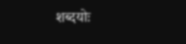शब्दयोः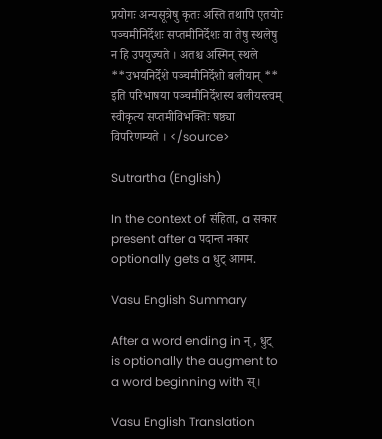प्रयोगः अन्यसूत्रेषु कृतः अस्ति तथापि एतयोः पञ्चमीनिर्देशः सप्तमीनिर्देशः वा तेषु स्थलेषु न हि उपयुज्यते । अतश्च अस्मिन् स्थले **उभयनिर्देशे पञ्चमीनिर्देशो बलीयान् ** इति परिभाषया पञ्चमीनिर्देशस्य बलीयस्त्वम् स्वीकृत्य सप्तमीविभक्तिः षष्ठ्या विपरिणम्यते । </source>

Sutrartha (English)

In the context of संहिता, a सकार present after a पदान्त नकार optionally gets a धुट् आगम.

Vasu English Summary

After a word ending in न् , धुट् is optionally the augment to a word beginning with स्।

Vasu English Translation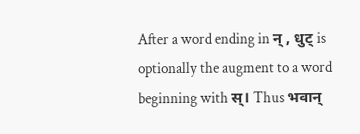After a word ending in न् , धुट् is optionally the augment to a word beginning with स्। Thus भवान्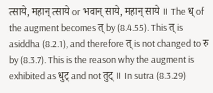त्साये, महान् त्साये or भवान् साये, महान् साये ॥ The ध् of the augment becomes त् by (8.4.55). This त् is asiddha (8.2.1), and therefore त् is not changed to रु by (8.3.7). This is the reason why the augment is exhibited as धुट् and not तुट् ॥ In sutra (8.3.29)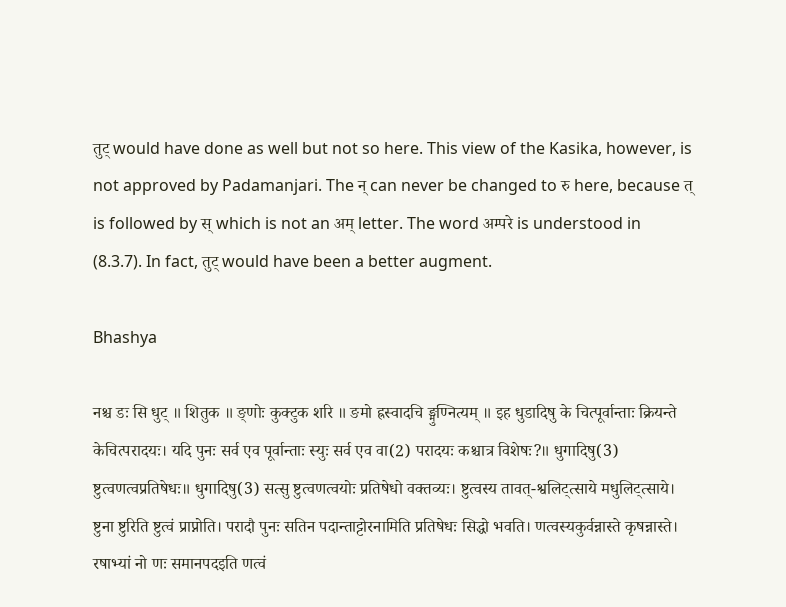तुट् would have done as well but not so here. This view of the Kasika, however, is not approved by Padamanjari. The न् can never be changed to रु here, because त् is followed by स् which is not an अम् letter. The word अम्परे is understood in (8.3.7). In fact, तुट् would have been a better augment.

Bhashya

नश्च डः सि धुट् ॥ शितुक ॥ ङ्णोः कुक्टुक शरि ॥ ङमो ह्रस्वादचि ङ्मुण्नित्यम् ॥ इह धुडादिषु के चित्पूर्वान्ताः क्रियन्ते केचित्परादयः। यदि पुनः सर्व एव पूर्वान्ताः स्युः सर्व एव वा(2) परादयः कश्चात्र विशेषः?॥ धुगादिषु(3) ष्टुत्वणत्वप्रतिषेधः॥ धुगादिषु(3) सत्सु ष्टुत्वणत्वयोः प्रतिषेधो वक्तव्यः। ष्टुत्वस्य तावत्-श्वलिट्त्साये मधुलिट्त्साये। ष्टुना ष्टुरिति ष्टुत्वं प्राप्नोति। परादौ पुनः सतिन पदान्ताट्टोरनामिति प्रतिषेधः सिद्धो भवति। णत्वस्यकुर्वन्नास्ते कृषन्नास्ते। रषाभ्यां नो णः समानपदइति णत्वं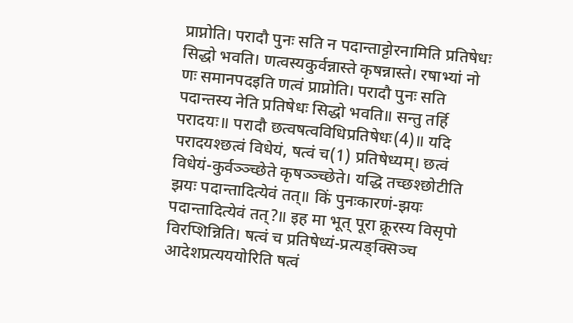प्राप्नोति। परादौ पुनः सति न पदान्ताट्टोरनामिति प्रतिषेधः सिद्धो भवति। णत्वस्यकुर्वन्नास्ते कृषन्नास्ते। रषाभ्यां नो णः समानपदइति णत्वं प्राप्नोति। परादौ पुनः सति पदान्तस्य नेति प्रतिषेधः सिद्धो भवति॥ सन्तु तर्हि परादयः॥ परादौ छत्वषत्वविधिप्रतिषेधः(4)॥ यदि परादयश्छत्वं विधेयं, षत्वं च(1) प्रतिषेध्यम्। छत्वं विधेयं-कुर्वञ्ञ्च्छेते कृषञ्ञ्च्छेते। यद्धि तच्छश्छोटीति झयः पदान्तादित्येवं तत्॥ किं पुनःकारणं-झयः पदान्तादित्येवं तत्?॥ इह मा भूत् पूरा क्रूरस्य विसृपो विरप्शिन्निति। षत्वं च प्रतिषेध्यं-प्रत्यङ्क्सिञ्च आदेशप्रत्यययोरिति षत्वं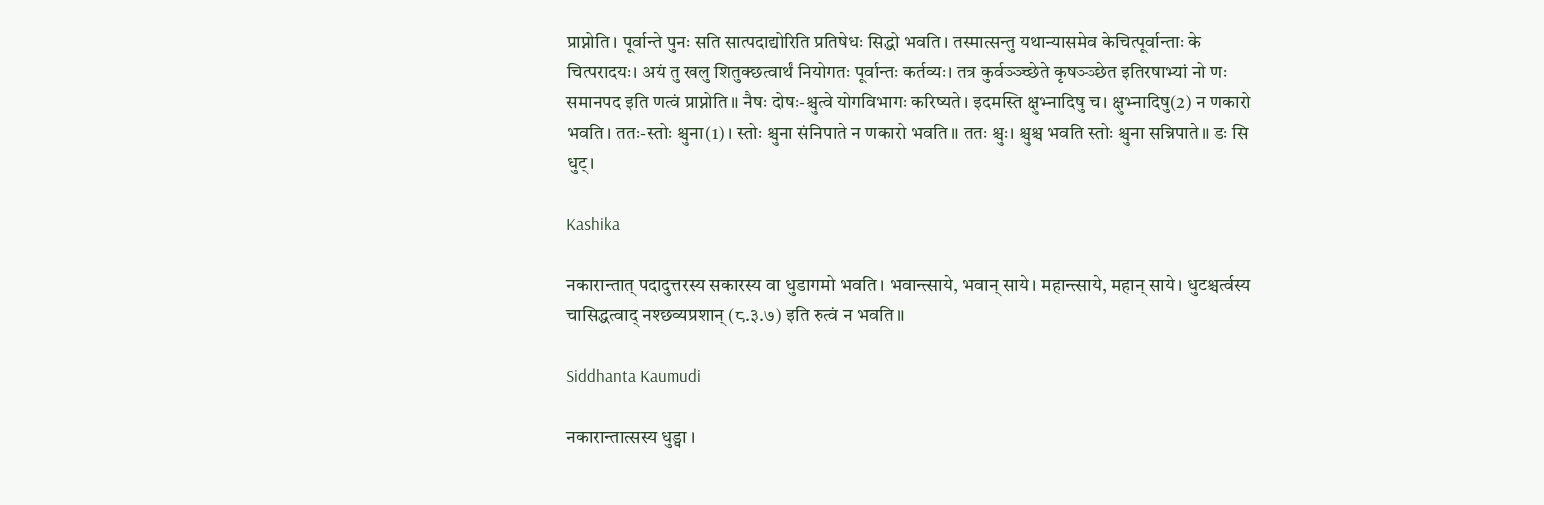प्राप्नोति। पूर्वान्ते पुनः सति सात्पदाद्योरिति प्रतिषेधः सिद्धो भवति। तस्मात्सन्तु यथान्यासमेव केचित्पूर्वान्ताः के चित्परादयः। अयं तु खलु शितुक्छत्वार्थं नियोगतः पूर्वान्तः कर्तव्यः। तत्र कुर्वञ्ञ्च्छेते कृषञ्ञ्छेत इतिरषाभ्यां नो णः समानपद इति णत्वं प्राप्नोति॥ नैषः दोषः-श्चुत्वे योगविभागः करिष्यते। इदमस्ति क्षुभ्नादिषु च। क्षुभ्नादिषु(2) न णकारो भवति। ततः-स्तोः श्चुना(1)। स्तोः श्चुना संनिपाते न णकारो भवति॥ ततः श्चुः। श्चुश्च भवति स्तोः श्चुना सन्निपाते॥ डः सि धुट्।

Kashika

नकारान्तात् पदादुत्तरस्य सकारस्य वा धुडागमो भवति। भवान्त्साये, भवान् साये। महान्त्साये, महान् साये। धुटश्चर्त्वस्य चासिद्धत्वाद् नश्छव्यप्रशान् (८.३.७) इति रुत्वं न भवति॥

Siddhanta Kaumudi

नकारान्तात्सस्य धुड्वा ।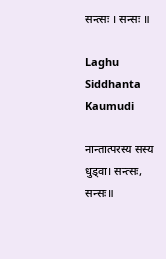सन्त्सः । सन्सः ॥

Laghu Siddhanta Kaumudi

नान्तात्परस्य सस्य धुड्वा। सन्त्सः, सन्सः॥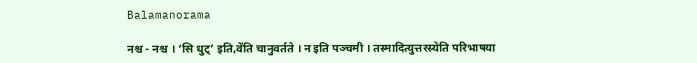Balamanorama

नश्च - नश्च । ‘सि धुट्’ इति,वे॑ति चानुवर्तते । न इति पञ्चमी । तस्मादित्युत्तरस्येति परिभाषया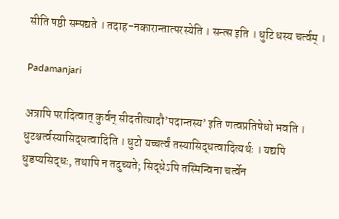सीति षष्ठी सम्पद्यते । तदाह-नकारान्तात्परस्येति । सन्त्स इति । धुटि धस्य चर्त्वम् ।

Padamanjari

अत्रापि परादित्वात् कुर्वन् सीदतीत्यादौ’पदान्तस्य’ इति णत्वप्रतिषेधो भवति । धुटश्चर्त्वस्यासिद्धत्वादिति । धुटो यच्चर्त्वं तस्यासिद्धत्वादित्यर्थः । यद्यपि धुडप्यसिद्धः, तथापि न तदुच्यते; सिद्धेऽपि तस्मिन्विना चर्त्वेन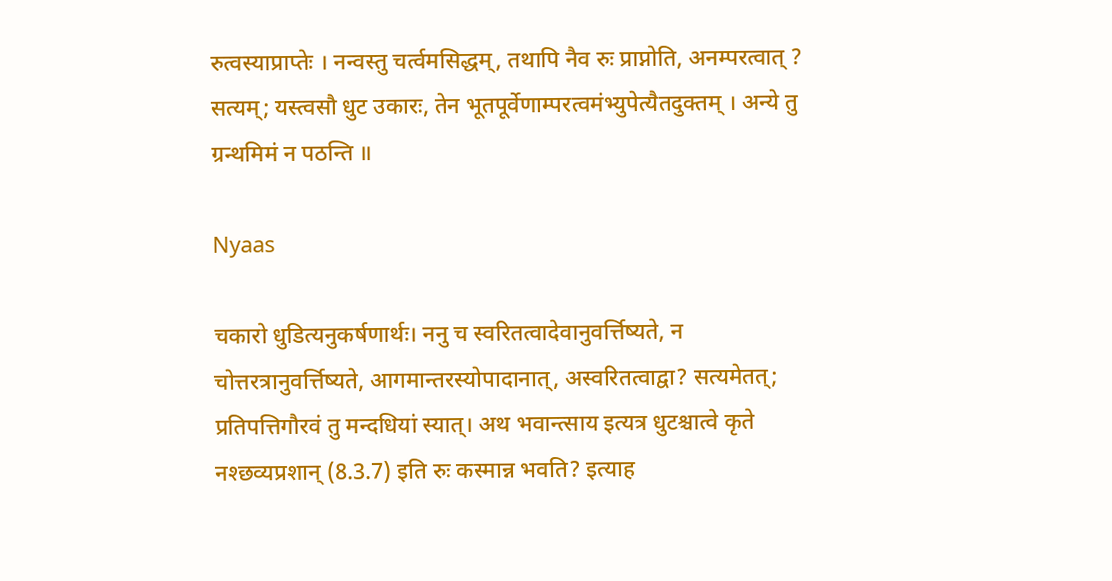रुत्वस्याप्राप्तेः । नन्वस्तु चर्त्वमसिद्धम्, तथापि नैव रुः प्राप्नोति, अनम्परत्वात् ? सत्यम्; यस्त्वसौ धुट उकारः, तेन भूतपूर्वेणाम्परत्वमंभ्युपेत्यैतदुक्तम् । अन्ये तु ग्रन्थमिमं न पठन्ति ॥

Nyaas

चकारो धुडित्यनुकर्षणार्थः। ननु च स्वरितत्वादेवानुवर्त्तिष्यते, न चोत्तरत्रानुवर्त्तिष्यते, आगमान्तरस्योपादानात्, अस्वरितत्वाद्वा? सत्यमेतत्; प्रतिपत्तिगौरवं तु मन्दधियां स्यात्। अथ भवान्त्साय इत्यत्र धुटश्चात्वे कृते नश्छव्यप्रशान् (8.3.7) इति रुः कस्मान्न भवति? इत्याह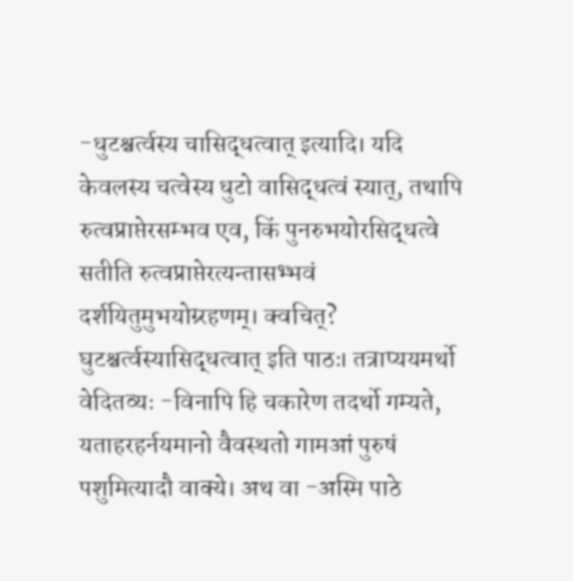-धुटश्चर्त्वस्य चासिद्धत्वात् इत्यादि। यदि केवलस्य चत्वेस्य धुटो वासिद्धत्वं स्यात्, तथापि रुत्वप्राप्तेरसम्भव एव, किं पुनरुभयोरसिद्धत्वे सतीति रुत्वप्राप्तेरत्यन्तासभ्भवं दर्शयितुमुभयोग्र्रहणम्। क्वचित्? घुटश्चर्त्वस्यासिद्धत्वात् इति पाठः। तत्राप्ययमर्थो वेदितव्यः -विनापि हि चकारेण तदर्थो गम्यते, यताहरहर्नयमानो वैवस्थतो गामआं पुरुषं पशुमित्यादौ वाक्ये। अथ वा -अस्मि पाठे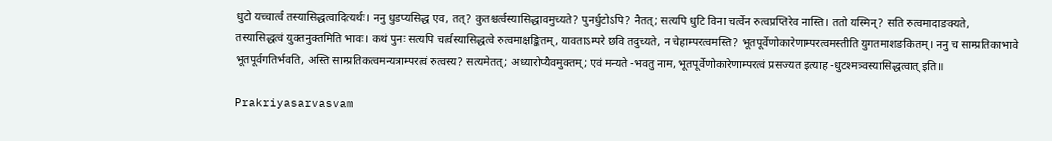धुटो यच्चार्त्वं तस्यासिद्धत्वादित्यर्थः। ननु धुडप्यसिद्ध एव, तत्? कुतश्चर्त्वस्यासिद्धावमुच्यते? पुनर्धुटोऽपि? नैतत्; सत्यपि धुटि विना चर्त्वेन रुत्वप्रप्तिरेव नास्ति। ततो यस्मिन्? सति रुत्वमादाङक्यते, तस्यासिद्धत्वं युक्तनुक्तमिति भावः। कथं पुनः सत्यपि चर्त्वस्यासिद्धत्वे रुत्वमाक्षङ्कितम्, यावताऽम्परे छवि तदुच्यते, न चेहाम्परत्वमस्ति? भूतपूर्वेणोकारेणाम्परत्वमस्तीति युगतमाशङकितम्। ननु च साम्प्रतिकाभावे भूतपूर्वगतिर्भवति, अस्ति साम्प्रतिकत्वमन्यत्राम्परत्वं रुत्वस्य? सत्यमेतत्; अध्यारोप्यैवमुक्तम्; एवं मन्यते -भवतु नाम, भूतपूर्वेणोकारेणाम्परत्वं प्रसज्यत इत्याह -धुटश्मत्र्वस्यासिद्धत्वात् इति॥

Prakriyasarvasvam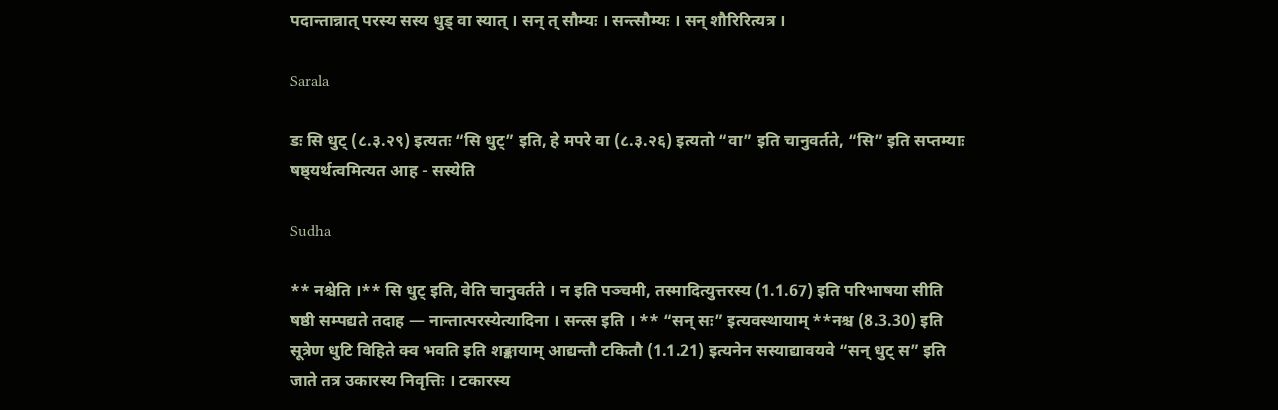पदान्तान्नात् परस्य सस्य धुड् वा स्यात् । सन् त् सौम्यः । सन्त्सौम्यः । सन् शौरिरित्यत्र ।

Sarala

डः सि धुट् (८.३.२९) इत्यतः “सि धुट्” इति, हे मपरे वा (८.३.२६) इत्यतो “वा” इति चानुवर्तते, “सि” इति सप्तम्याः षष्ठ्यर्थत्वमित्यत आह - सस्येति

Sudha

** नश्चेति ।** सि धुट् इति, वेति चानुवर्तते । न इति पञ्चमी, तस्मादित्युत्तरस्य (1.1.67) इति परिभाषया सीति षष्ठी सम्पद्यते तदाह — नान्तात्परस्येत्यादिना । सन्त्स इति । ** “सन् सः” इत्यवस्थायाम् **नश्च (8.3.30) इति सूत्रेण धुटि विहिते क्व भवति इति शङ्कायाम् आद्यन्तौ टकितौ (1.1.21) इत्यनेन सस्याद्यावयवे “सन् धुट् स” इति जाते तत्र उकारस्य निवृत्तिः । टकारस्य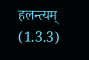हलन्त्यम् (1.3.3)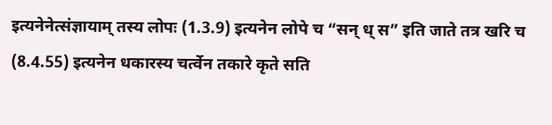इत्यनेनेत्संज्ञायाम् तस्य लोपः (1.3.9) इत्यनेन लोपे च “सन् ध् स” इति जाते तत्र खरि च (8.4.55) इत्यनेन धकारस्य चर्त्वेन तकारे कृते सति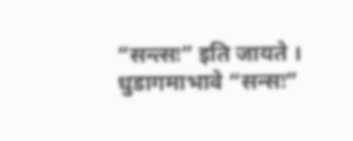“सन्त्सः” इति जायते । धुडागमाभावे “सन्सः”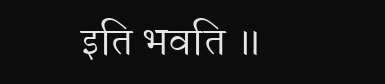इति भवति ॥